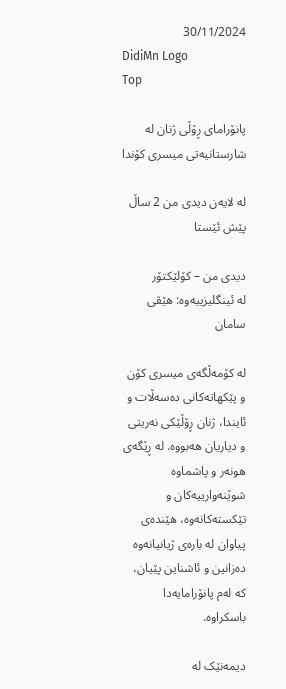30/11/2024
DidiMn Logo
Top

پانۆرامای ڕۆڵی ژنان لە شارستانیەتی میسری کۆندا

لە لایەن دیدی من 2 ساڵ پێش ئێستا

دیدی من – كۆلێكتۆر
لە ئینگلیزییەوە: هێڤی سامان

لە کۆمەڵگەی میسری کۆن و پێکهاتەکانی دەسەڵات و ئایندا، ژنان ڕۆڵێکی نەریتی و دیاریان هەبووە. لە ڕێگەی هونەر و پاشماوە شوێنەوارییەکان و تێکستەکانەوە، هێندەی پیاوان لە بارەی ژیانیانەوە دەزانین و ئاشناین پێیان، كه‌ له‌م پانۆرامایه‌دا باسكراوه‌.

دیمەنێک لە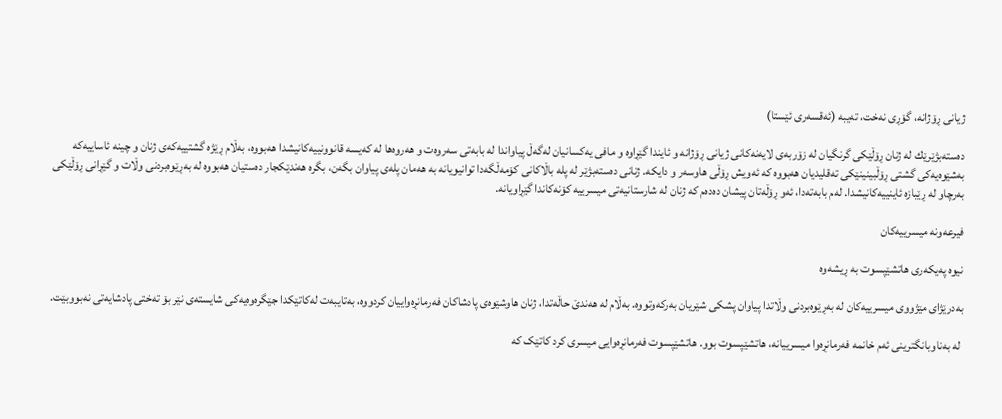ژیانی ڕۆژانە، گۆڕی نەخت، تەیبە (ئەقسەری ئێستا)

ده‌سته‌بژێرێك له‌ ژنان ڕۆڵێکی گرنگیان لە زۆربەی لایەنەکانی ژیانی ڕۆژانە و ئایندا گێڕاوە و مافی یەکسانیان له‌گه‌ڵ پیاواندا لە بابەتی سەروەت و هەروەها لە کەیسە قانوونییەکانیشدا هه‌بووه‌، بەڵام ڕێژه‌ گشتییه‌كه‌ی ژنان و چینه‌ ئاساییه‌كه‌ بەشێوەیەکی گشتی ڕۆڵبینینێكی تەقلیدیان هه‌بووه‌ کە ئەویش ڕۆڵی هاوسەر و دایکە. ژنانی ده‌سته‌بژێر لە پلە باڵاکانی کۆمەڵگەدا توانیویانە بە هەمان پلەی پیاوان بگەن، بگرە هەندێکجار دەستیان هەبووە لە بەڕێوەبردنی وڵات و گێڕانی ڕۆڵێکی بەرچاو لە ڕێبازە ئاینییەکانیشدا. لەم بابەتەدا، ئەو ڕۆڵەتان پیشان دەدەم کە ژنان لە شارستانیەتی میسرییە کۆنەکاندا گێڕاویانە.

فیرعەونە میسرییەکان

نیوە پەیکەری هاتشێپسوت بە ڕیشەوە

بەدرێژای مێژووی میسرییەکان لە بەڕێوەبردنی وڵاتدا پیاوان پشکی شێریان بەرکەوتووە. بەڵام لە هەندێ حاڵەتدا، ژنان هاوشێوەی پادشاکان فەرمانڕەواییان کردووە، بەتایبەت لەکاتێکدا جێگرەوەیەکی شایستەی نێر بۆ تەختی پادشایەتی نەبووبێت.

 لە بەناوبانگترینی ئەم خانمە فەرمانڕەوا میسرییانە، هاتشێپسوت بوو. هاتشێپسوت فەرمانڕەوایی میسری کرد کاتێک کە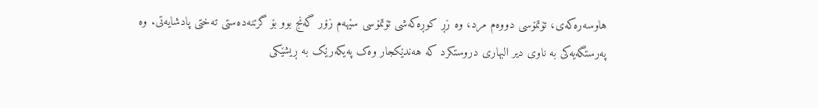هاوسەرەکەی، تۆتمۆسی دووەم مرد، وە زڕ کوڕەکەشی تۆتمۆسی سێهەم زۆر گەنج بوو بۆ گرتنەدەستی تەختی پادشایەتی. وە پەرستگەیەکی بە ناوی دیر البهاری دروستکرد کە هەندێکجار وەک پەیکەرێک بە ڕیشێکی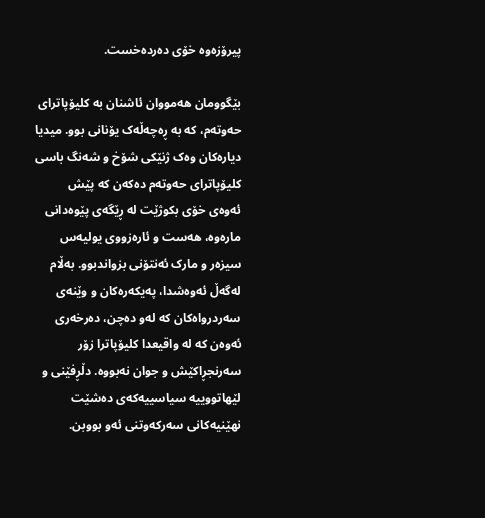پیرۆزەوە خۆی دەردەخست.

بێگوومان هەمووان ئاشنان بە کلیۆپاترای حەوتەم، کە بە ڕەچەڵەک یۆنانی بوو. میدیا دیارەکان وەک ژنێکی شۆخ و شەنگ باسی کلیۆپاترای حەوتەم دەکەن کە پێش ئەوەی خۆی بکوژێت لە ڕێگەی پێوەدانی مارەوە، هەست و ئارەزووی یولیەس سیزەر و مارک ئەنتۆنی بزواندبوو. بەڵام لەگەڵ ئەوەشدا، پەیکەرەکان و وێنەی سەردرواەکان کە لەو دەچن، دەرخەری ئەوەن کە لە واقیعدا کلیۆپاترا زۆر سەرنجڕاکێش و جوان نەبووە. دڵڕفێنی و لێهاتووییە سیاسییەکەی دەشێت نهێنیەکانی سەرکەوتنی ئەو بووبن.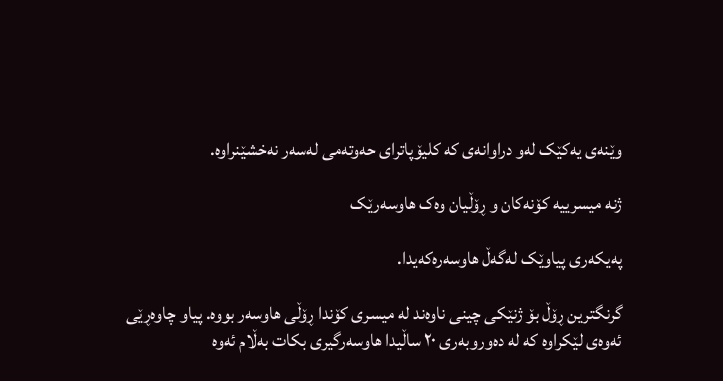وێنەی یەکێک لەو دراوانەی کە کلیۆپاترای حەوتەمی لەسەر نەخشێنراوە.

ژنە میسرییە کۆنەکان و ڕۆڵیان وەک هاوسەرێک

پەیکەری پیاوێک لەگەڵ هاوسەرەکەیدا.

گرنگترین ڕۆڵ بۆ ژنێکی چینی ناوەند لە میسری کۆندا ڕۆڵی هاوسەر بووە. پیاو چاوەڕێی ئەوەی لێکراوە کە لە دەوروبەری ٢٠ ساڵیدا هاوسەرگیری بکات بەڵام ئەوە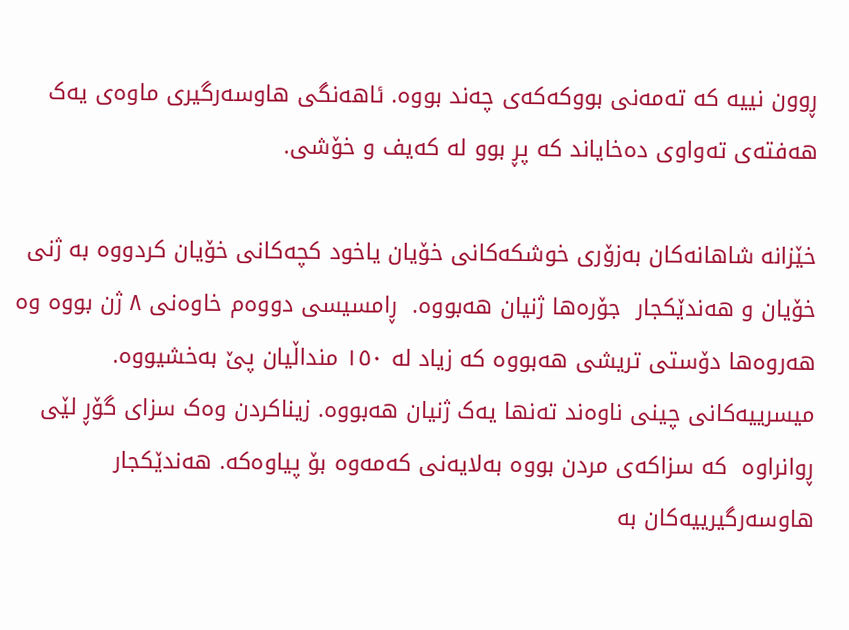ڕوون نییە کە تەمەنی بووکەکەی چەند بووە. ئاهەنگی هاوسەرگیری ماوەی یەک هەفتەی تەواوی دەخایاند کە پڕ بوو لە کەیف و خۆشی.

خێزانە شاهانەکان بەزۆری خوشکەکانی خۆیان یاخود کچەکانی خۆیان کردووە بە ژنی خۆیان و هەندێکجار  جۆرەها ژنیان هەبووە.  ڕامسیسی دووەم خاوەنی ٨ ژن بووە وە هەروەها دۆستی تریشی هەبووە کە زیاد لە ١٥٠ منداڵیان پێ بەخشیووە. میسرییەکانی چینی ناوەند تەنها یەک ژنیان هەبووە. زیناکردن وەک سزای گۆڕ لێی ڕوانراوە  کە سزاکەی مردن بووە بەلایەنی کەمەوە بۆ پیاوەکە. هەندێکجار هاوسەرگیرییەکان بە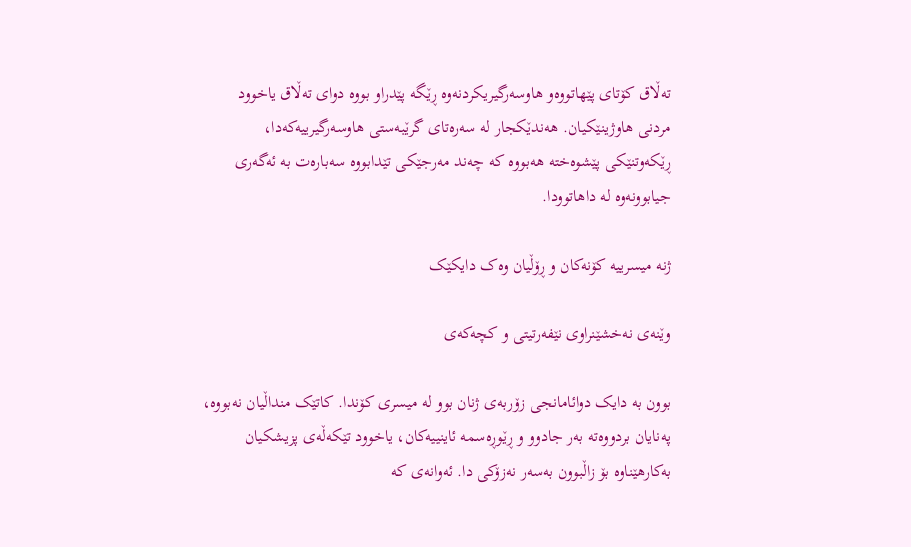تەڵاق کۆتای پێهاتووەو هاوسەرگیریکردنەوە ڕێگە پێدراو بووە دوای تەڵاق یاخوود مردنی هاوژینێکیان. هەندێکجار لە سەرەتای گرێبەستی هاوسەرگیرییەکەدا، ڕێکەوتنێکی پێشوەختە هەبووە کە چەند مەرجێکی تێدابووە سەبارەت بە ئەگەری جیابوونەوە لە داهاتوودا.

ژنە میسرییە کۆنەکان و ڕۆڵیان وەک دایکێک

وێنەی نەخشێنراوی نێفەرتیتی و کچەکەی

بوون بە دایک دوائامانجی زۆربەی ژنان بوو لە میسری کۆندا. کاتێک منداڵیان نەبووە، پەنایان بردووەتە بەر جادوو و ڕێوڕەسمە ئاینییەکان، یاخوود تێکەڵەی پزیشکیان بەکارهێناوە بۆ زاڵبوون بەسەر نەزۆکی دا. ئەوانەی کە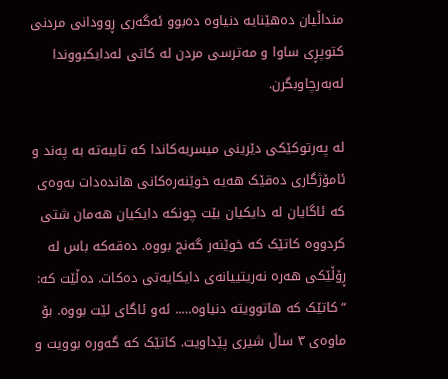منداڵیان دەهێنایە دنیاوە دەبوو ئەگەری ڕوودانی مردنی کتوپڕی ساوا و مەترسی مردن لە کاتی لەدایکبووندا لەبەرچاوبگرن.

لە پەرتوکێکی دێرینی میسریەکاندا کە تایبەتە بە پەند و ئامۆژگاری دەقێک هەیە خوێنەرەکانی هاندەدات بەوەی کە ئاگایان لە دایکیان بێت چونکە دایکیان هەمان شتی کردووە کاتێک کە خوێنەر گەنج بووە. دەقەکە باس لە ڕۆڵێکی هەرە نەریتییانەی دایکایەتی دەکات. دەڵێت کە: “کاتێک کە هاتوویتە دنیاوە….. ئەو ئاگای لێت بووە. بۆ ماوەی ٣ ساڵ شیری پێداویت. کاتێک کە گەورە بوویت و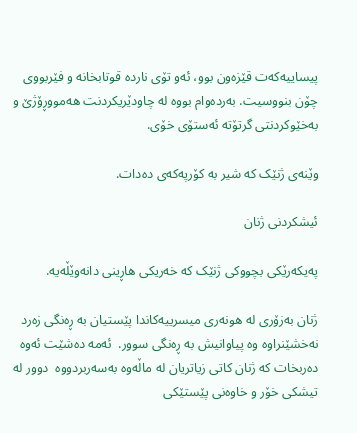پیساییەکەت قێزەون بوو، ئەو تۆی ناردە قوتابخانە و فێربووی چۆن بنووسیت. بەردەوام بووە لە چاودێریکردنت هەمووڕۆژێ و بەخێوکردنتی گرتۆتە ئەستۆی خۆی.

وێنەی ژنێک کە شیر بە کۆرپەکەی دەدات.

ئیشکردنی ژنان

پەیکەرێکی بچووکی ژنێک کە خەریکی هاڕینی دانەوێڵەیە.

ژنان بەزۆری لە هونەری میسرییەکاندا پێستیان بە ڕەنگی زەرد نەخشێنراوە وە پیاوانیش بە ڕەنگی سوور.  ئەمە دەشێت ئەوە دەربخات کە ژنان کاتی زیاتریان لە ماڵەوە بەسەربردووە  دوور لە تیشکی خۆر و خاوەنی پێستێکی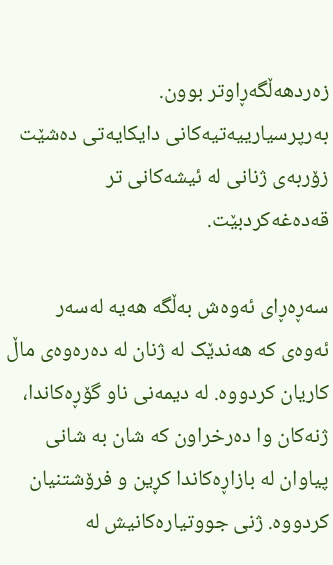زەردهەڵگەڕاوتر بوون. بەرپرسیارییەتیەکانی دایکایەتی دەشێت زۆربەی ژنانی لە ئیشەکانی تر قەدەغەکردبێت.

سەڕەڕای ئەوەش بەڵگە هەیە لەسەر ئەوەی کە هەندێک لە ژنان لە دەرەوەی ماڵ کاریان کردووە. لە دیمەنی ناو گۆڕەکاندا، ژنەکان وا دەرخراون کە شان بە شانی پیاوان لە بازاڕەکاندا کڕین و فرۆشتنیان کردووە. ژنی جووتیارەکانیش لە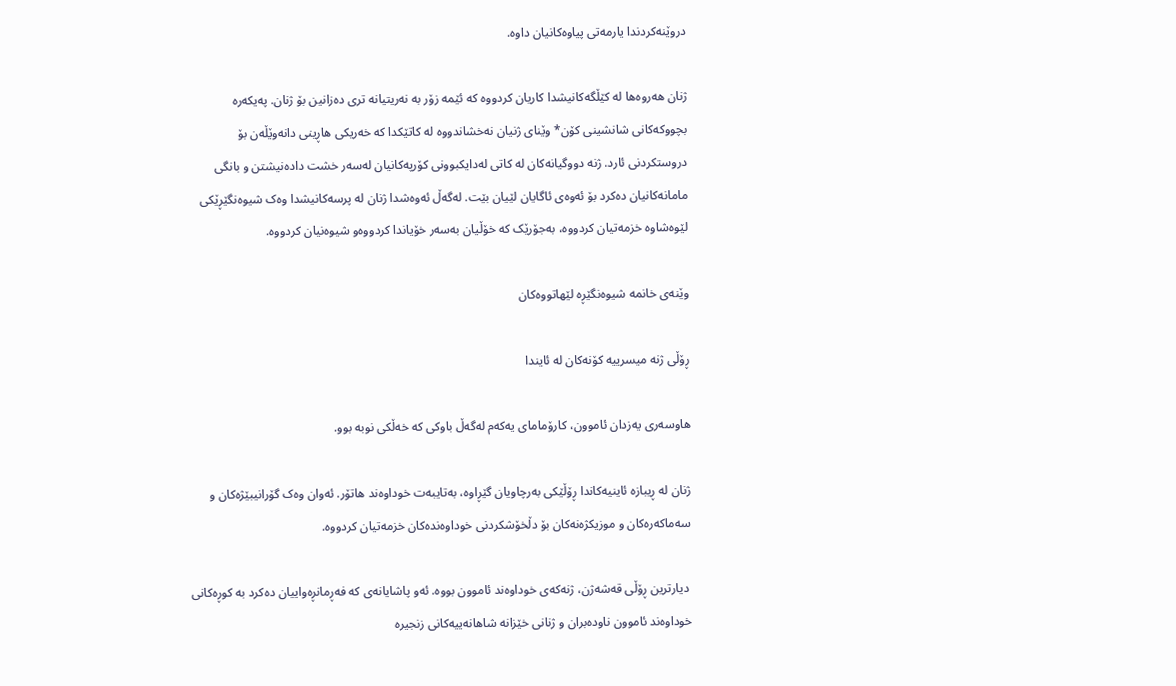دروێنەکردندا یارمەتی پیاوەکانیان داوە.

ژنان هەروەها لە کێڵگەکانیشدا کاریان کردووە کە ئێمە زۆر بە نەریتیانە تری دەزانین بۆ ژنان. پەیکەرە بچووکەکانی شانشینی کۆن* وێنای ژنیان نەخشاندووە لە کاتێکدا کە خەریکی هاڕینی دانەوێڵەن بۆ دروستکردنی ئارد. ژنە دووگیانەکان لە کاتی لەدایکبوونی کۆرپەکانیان لەسەر خشت دادەنیشتن و بانگی مامانەکانیان دەکرد بۆ ئەوەی ئاگایان لێیان بێت. لەگەڵ ئەوەشدا ژنان لە پرسەکانیشدا وەک شیوەنگێڕێکی لێوەشاوە خزمەتیان کردووە، بەجۆرێک کە خۆڵیان بەسەر خۆیاندا کردووەو شیوەنیان کردووە.

وێنەی خانمە شیوەنگێڕە لێهاتووەکان

ڕۆڵی ژنە میسرییە کۆنەکان لە ئایندا

هاوسەری یەزدان ئاموون، کارۆمامای یەکەم لەگەڵ باوکی کە خەڵکی نوبە بوو.

ژنان لە ڕیبازە ئاینیەکاندا ڕۆڵێکی بەرچاویان گێڕاوە، بەتایبەت خوداوەند هاتۆر. ئەوان وەک گۆرانیبێژەکان و سەماکەرەکان و موزیکژەنەکان بۆ دڵخۆشکردنی خوداوەندەکان خزمەتیان کردووە.

 دیارترین ڕۆڵی قەشەژن، ژنەکەی خوداوەند ئاموون بووە. ئەو پاشایانەی کە فەڕمانڕەواییان دەکرد بە کوڕەکانی خوداوەند ئاموون ناودەبران و ژنانی خێزانە شاهانەییەکانی زنجیرە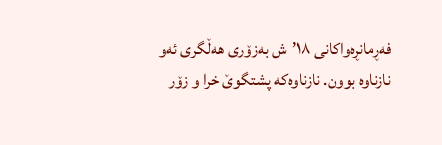فەڕمانڕەواکانی ١٨’ش بەزۆری هەڵگری ئەو نازناوە بوون. نازناوەکە پشتگوێ خرا و زۆر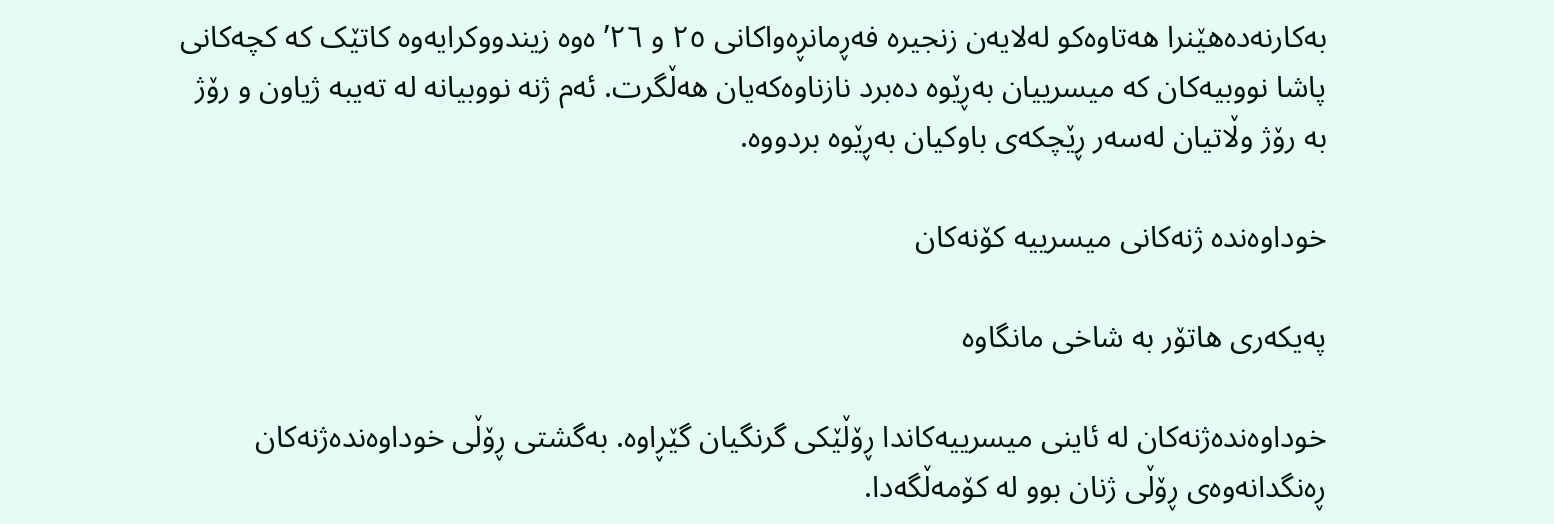بەکارنەدەهێنرا هەتاوەکو لەلایەن زنجیرە فەڕمانڕەواکانی ٢٥ و ٢٦’ەوە زیندووکرایەوە کاتێک کە کچەکانی پاشا نووبیەکان کە میسرییان بەڕێوە دەبرد نازناوەکەیان هەڵگرت. ئەم ژنە نووبیانە لە تەیبە ژیاون و رۆژ بە رۆژ وڵاتیان لەسەر ڕێچکەی باوکیان بەڕێوە بردووە.

خوداوەندە ژنەکانی میسرییە کۆنەکان

پەیکەری هاتۆر بە شاخی مانگاوە

خوداوەندەژنەکان لە ئاینی میسرییەکاندا ڕۆڵێکی گرنگیان گێڕاوە. بەگشتی ڕۆڵی خوداوەندەژنەکان ڕەنگدانەوەی ڕۆڵی ژنان بوو لە کۆمەڵگەدا.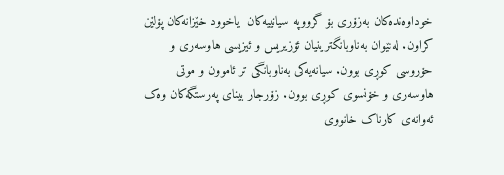خوداوەندەکان بەزۆری بۆ گرووپە سیانییەکان  یاخوود خێزانەکان پۆلێن کراون. لەنێوان بەناوبانگترینیان ئۆزیریس و ئیزیسی هاوسەری و حۆروسی کوڕی بوون. سیانەیەکی بەناوبانگی تر ئاموون و موتی هاوسەری و خۆنسوی کوڕی بوون. زۆرجار بینای پەرستگەکان وەک ئەوانەی کارناک خانووی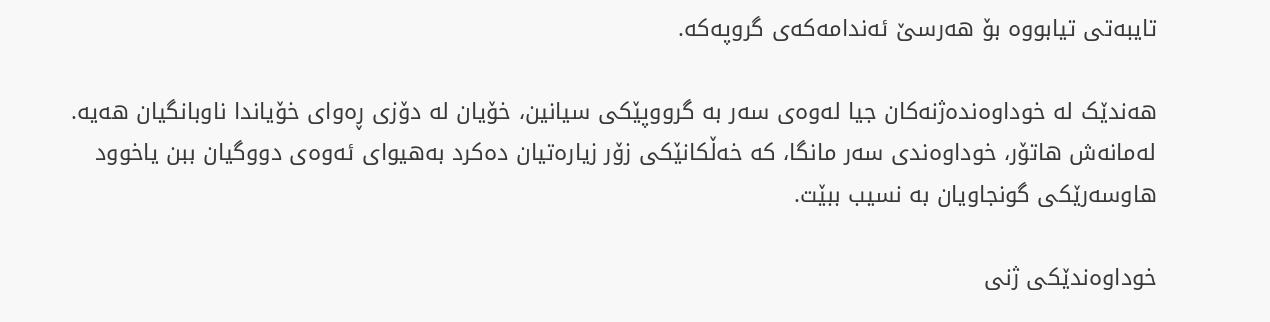تایبەتی تیابووە بۆ هەرسێ ئەندامەکەی گروپەکە.

هەندێک لە خوداوەندەژنەکان جیا لەوەی سەر بە گرووپێکی سیانین، خۆیان لە دۆزی ڕەوای خۆیاندا ناوبانگیان هەیە. لەمانەش هاتۆر، خوداوەندی سەر مانگا، کە خەڵکانێکی زۆر زیارەتیان دەکرد بەهیوای ئەوەی دووگیان ببن یاخوود هاوسەرێکی گونجاویان بە نسیب ببێت.

خوداوەندێکی ژنی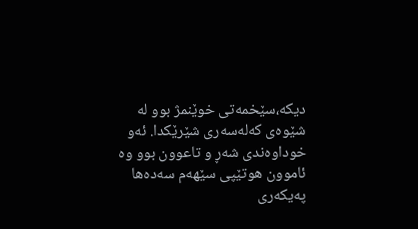دیکە،سێخمەتی خوێنمژ بوو لە شێوەی کەلەسەری شێرێکدا. ئەو خوداوەندی شەڕ و تاعوون بوو وە ئاموون هوتێپی سێهەم سەدەها پەیکەری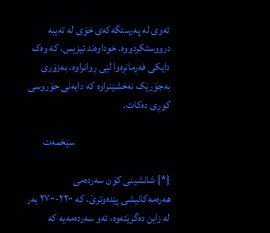ئەوی لە پەرستگەکەی خۆی لە تەیبە درووستکردووە. خوداوەند ئیزیس، کە وەک دایکی فەڕمانڕەوا لێی ڕوانراوە، بەزۆری بەجۆرێک نەخشێنراوە کە دایەنی حۆروسی کوڕی دەکات.

                                             سێخمەت

{*} شانشینی کۆن سەردەمی هەرەمەکانیشی پێدەوترێ، کە ٢٢٠٠-٢٧٠٠ بەر لە زاین دەگرێتەوە، ئەو سەردەمەیە کە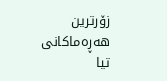زۆرترین هەڕەماکانی تیا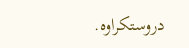دروستکراوە.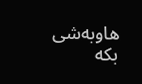هاوبەشی بکە